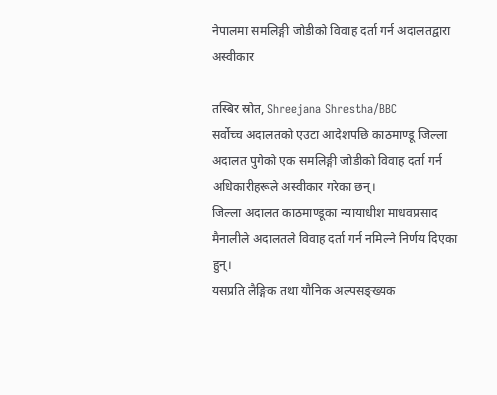नेपालमा समलिङ्गी जोडीको विवाह दर्ता गर्न अदालतद्वारा अस्वीकार

तस्बिर स्रोत, Shreejana Shrestha/BBC
सर्वोच्च अदालतको एउटा आदेशपछि काठमाण्डू जिल्ला अदालत पुगेको एक समलिङ्गी जोडीको विवाह दर्ता गर्न अधिकारीहरूले अस्वीकार गरेका छन्।
जिल्ला अदालत काठमाण्डूका न्यायाधीश माधवप्रसाद मैनालीले अदालतले विवाह दर्ता गर्न नमिल्ने निर्णय दिएका हुन्।
यसप्रति लैङ्गिक तथा यौनिक अल्पसङ्ख्यक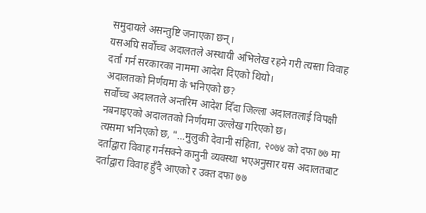समुदायले असन्तुष्टि जनाएका छन्।
यसअघि सर्वोच्च अदालतले अस्थायी अभिलेख रहने गरी त्यस्ता विवाह दर्ता गर्न सरकारका नाममा आदेश दिएको थियो।
अदालतको निर्णयमा के भनिएको छ?
सर्वोच्च अदालतले अन्तरिम आदेश दिँदा जिल्ला अदालतलाई विपक्षी नबनाइएको अदालतको निर्णयमा उल्लेख गरिएको छ।
त्यसमा भनिएको छ, "…मुलुकी देवानी संहिता, २०७४ को दफा ७७ मा दर्ताद्वारा विवाह गर्नसक्ने कानुनी व्यवस्था भएअनुसार यस अदालतबाट दर्ताद्वारा विवाह हुँदै आएको र उक्त दफा ७७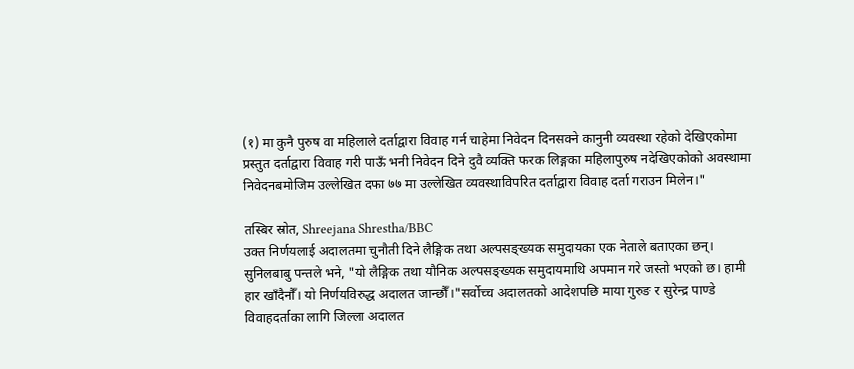(१) मा कुनै पुरुष वा महिलाले दर्ताद्वारा विवाह गर्न चाहेमा निवेदन दिनसक्ने कानुनी व्यवस्था रहेको देखिएकोमा प्रस्तुत दर्ताद्वारा विवाह गरी पाऊँ भनी निवेदन दिने दुवै व्यक्ति फरक लिङ्गका महिलापुरुष नदेखिएकोको अवस्थामा निवेदनबमोजिम उल्लेखित दफा ७७ मा उल्लेखित व्यवस्थाविपरित दर्ताद्वारा विवाह दर्ता गराउन मिलेन।"

तस्बिर स्रोत, Shreejana Shrestha/BBC
उक्त निर्णयलाई अदालतमा चुनौती दिने लैङ्गिक तथा अल्पसङ्ख्यक समुदायका एक नेताले बताएका छन्।
सुनिलबाबु पन्तले भने, "यो लैङ्गिक तथा यौनिक अल्पसङ्ख्यक समुदायमाथि अपमान गरे जस्तो भएको छ। हामी हार खाँदैनौँ। यो निर्णयविरुद्ध अदालत जान्छौँ।"सर्वोच्च अदालतको आदेशपछि माया गुरुङ र सुरेन्द्र पाण्डे विवाहदर्ताका लागि जिल्ला अदालत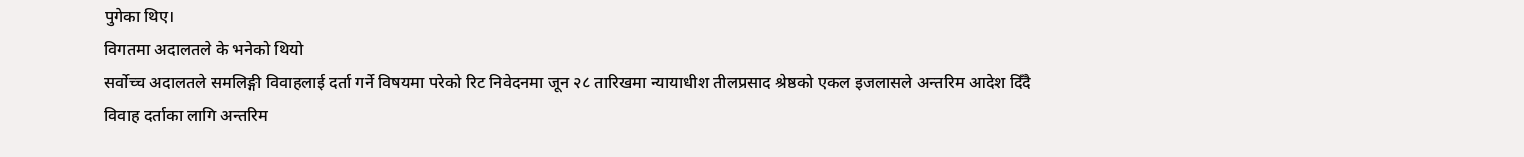पुगेका थिए।
विगतमा अदालतले के भनेको थियो
सर्वोच्च अदालतले समलिङ्गी विवाहलाई दर्ता गर्ने विषयमा परेको रिट निवेदनमा जून २८ तारिखमा न्यायाधीश तीलप्रसाद श्रेष्ठको एकल इजलासले अन्तरिम आदेश दिँदै विवाह दर्ताका लागि अन्तरिम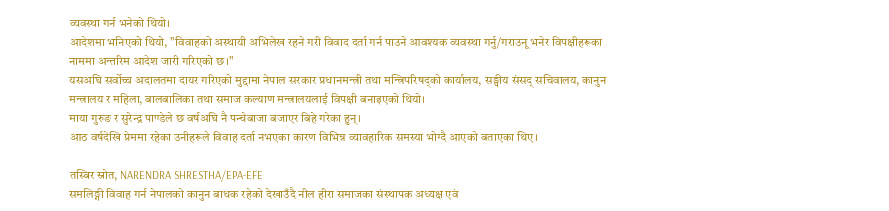व्यवस्था गर्न भनेको थियो।
आदेशमा भनिएको थियो, "विवाहको अस्थायी अभिलेख रहने गरी विवाद दर्ता गर्न पाउने आवश्यक व्यवस्था गर्नु/गराउनू भनेर विपक्षीहरूका नाममा अन्तरिम आदेश जारी गरिएको छ।"
यसअघि सर्वोच्च अदालतमा दायर गरिएको मुद्दामा नेपाल सरकार प्रधानमन्त्री तथा मन्त्रिपरिषद्को कार्यालय, सङ्घीय संसद् सचिवालय, कानुन मन्त्रालय र महिला, बालबालिका तथा समाज कल्याण मन्त्रालयलाई विपक्षी बनाइएको थियो।
माया गुरुङ र सुरेन्द्र पाण्डेले छ वर्षअघि नै पन्चेबाजा बजाएर बिहे गरेका हुन्।
आठ वर्षदेखि प्रेममा रहेका उनीहरूले विवाह दर्ता नभएका कारण विभिन्न व्यावहारिक समस्या भोग्दै आएको बताएका थिए।

तस्बिर स्रोत, NARENDRA SHRESTHA/EPA-EFE
समलिङ्गी विवाह गर्न नेपालको कानुन बाधक रहेको देखाउँदै नील हीरा समाजका संस्थापक अध्यक्ष एवं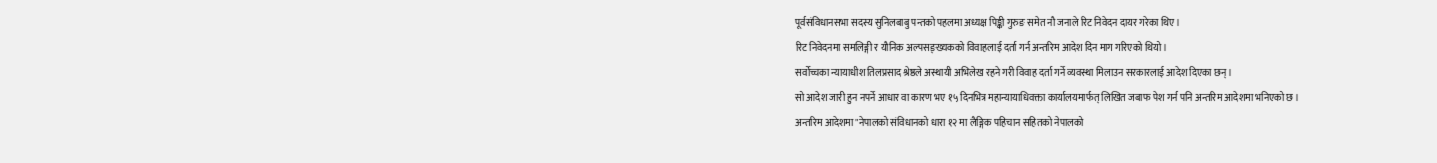पूर्वसंविधानसभा सदस्य सुनिलबाबु पन्तको पहलमा अध्यक्ष पिङ्की गुरुङ समेत नौ जनाले रिट निवेदन दायर गरेका थिए।
रिट निवेदनमा समलिङ्गी र यौनिक अल्पसङ्ख्यकको विवाहलाई दर्ता गर्न अन्तरिम आदेश दिन माग गरिएको थियो।
सर्वोच्चका न्यायाधीश तिलप्रसाद श्रेष्ठले अस्थायी अभिलेख रहने गरी विवाह दर्ता गर्ने व्यवस्था मिलाउन सरकारलाई आदेश दिएका छन्।
सो आदेश जारी हुन नपर्ने आधार वा कारण भए १५ दिनभित्र महान्यायाधिवक्ता कार्यालयमार्फत् लिखित जबाफ पेश गर्न पनि अन्तरिम आदेशमा भनिएको छ ।
अन्तरिम आदेशमा "नेपालको संविधानको धारा १२ मा लैङ्गिक पहिचान सहितको नेपालको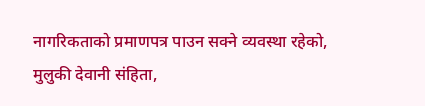नागरिकताको प्रमाणपत्र पाउन सक्ने व्यवस्था रहेको, मुलुकी देवानी संहिता,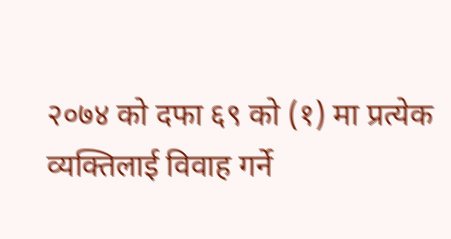२०७४ को दफा ६९ को (१) मा प्रत्येक व्यक्तिलाई विवाह गर्ने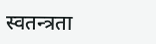स्वतन्त्रता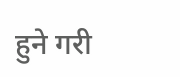हुने गरी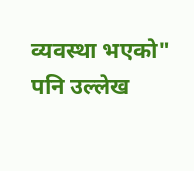व्यवस्था भएको" पनि उल्लेख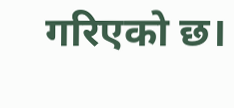गरिएको छ।